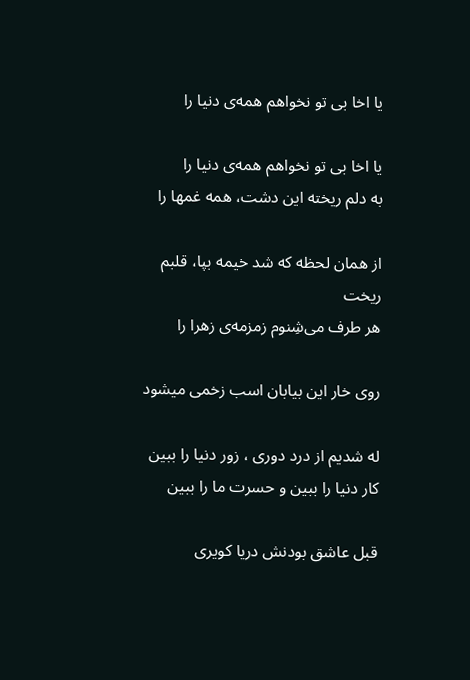یا اخا بی تو نخواهم همه‌ی دنیا را

یا اخا بی تو نخواهم همه‌ی دنیا را
به دلم ریخته این دشت، همه غمها را

از همان لحظه که شد خیمه بپا، قلبم ریخت
هر طرف می‌شِنوم زمزمه‌ی زهرا را

روی خار این بیابان اسب زخمی میشود

له شدیم از درد دوری ، زور دنیا را ببین
کار دنیا را ببین و حسرت ما را ببین

قبل عاشق بودنش دریا کویری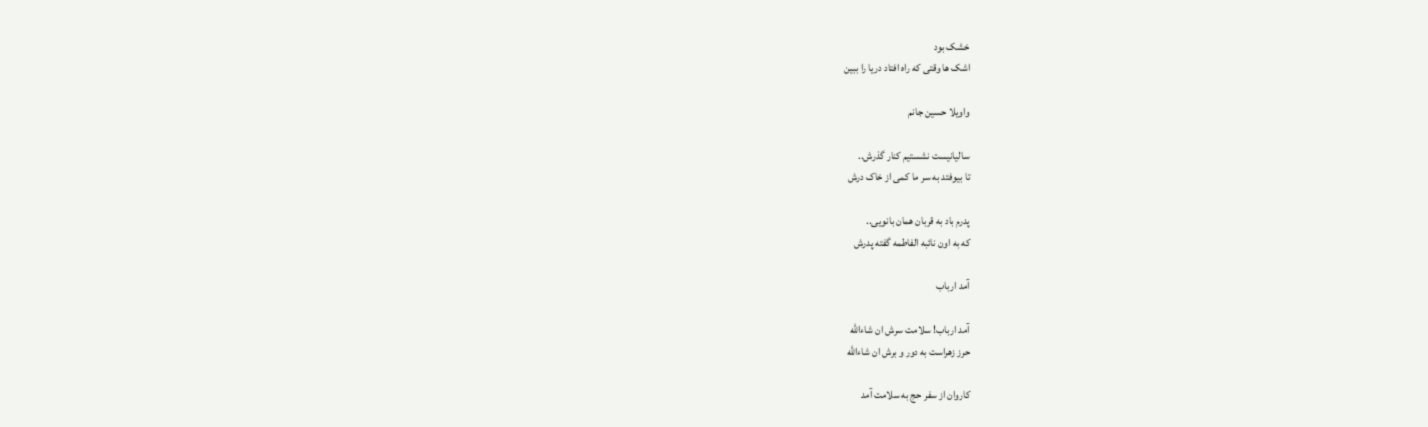خشک بود
اشک ها وقتی که راه افتاد دریا را ببین

واویلا حسین جانم

سالیانیست نشستیم کنار گذرش..
تا بیوفتد به سر ما کمی از خاک درش

پدرم باد به قربان همان بانویی..
که به اون نائبه الفاطمه گفته پدرش

آمد ارباب

آمد ارباب! سلامت سرش ان شاءالله
حرز زهراست به دور و برش ان شاءالله

کاروان از سفر حج به سلامت آمد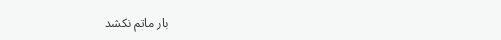بار ماتم نکشد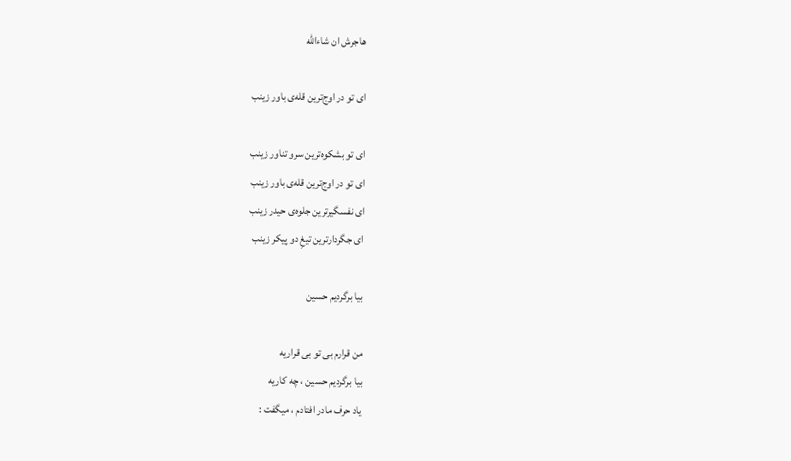هاجرش ان شاءالله

ای تو در اوج‌ترین قله‌ی باور زینب

ای تو بشکوه‌ترین سرو تناور زینب
ای تو در اوج‌ترین قله‌ی باور زینب
ای نفسگیرترین جلوه‌ی حیدر زینب
ای جگردارترین تیغِ دو پیکر زینب

بیا برگردیم حسین

من قرارم بی تو بی قراریه
بیا برگردیم حسین ، چه کاریه
یاد حرف مادر افتادم ، میگفت :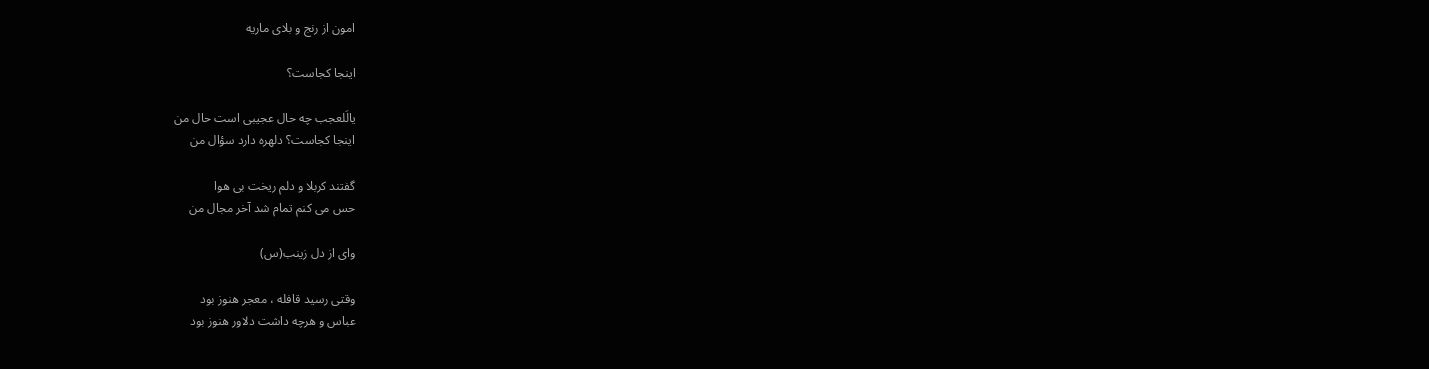امون از رنج و بلای ماریه

اینجا کجاست؟

یالَلعجب چه حال عجیبی است حال من
اینجا کجاست؟ دلهره دارد سؤال من

گفتند کربلا و دلم ریخت بی هوا
حس می کنم تمام شد آخر مجال من

وای از دل زینب(س)

وقتی رسید قافله ، معجر هنوز بود
عباس و هرچه داشت دلاور هنوز بود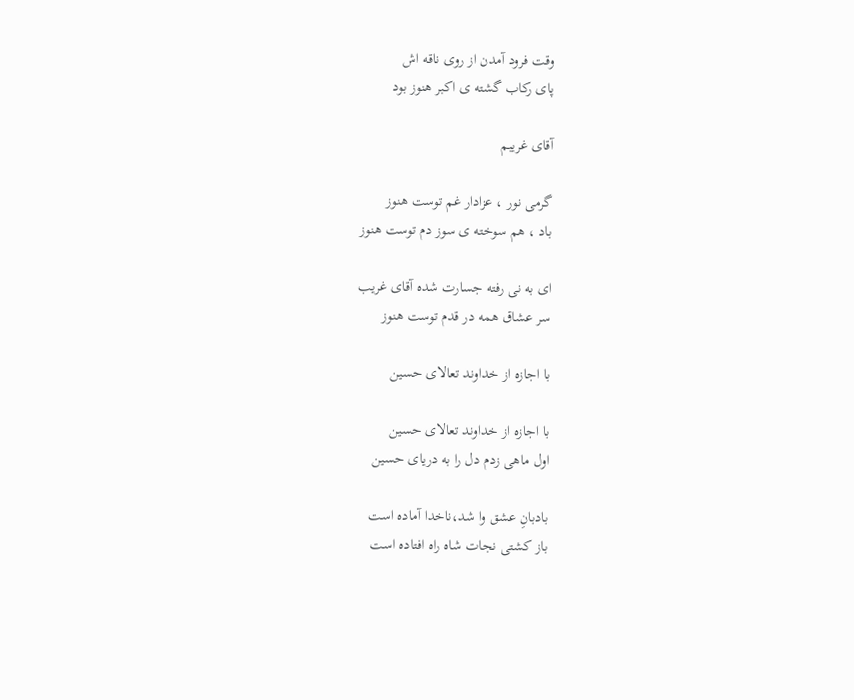وقت فرود آمدن از روی ناقه اش
پای رکاب گشته ی اکبر هنوز بود

آقای غریبم

گرمی نور ، عزادار غم توست هنوز
باد ، هم سوخته ی سوز دم توست هنوز

ای به نی رفته جسارت شده آقای غریب
سر عشاق همه در قدم توست هنوز

با اجازه از خداوند تعالای حسین

با اجازه از خداوند تعالای حسین
اول ماهی زدم دل را به دریای حسین

بادبانِ عشق وا شد،ناخدا آماده است
باز کشتی نجات شاه راه افتاده است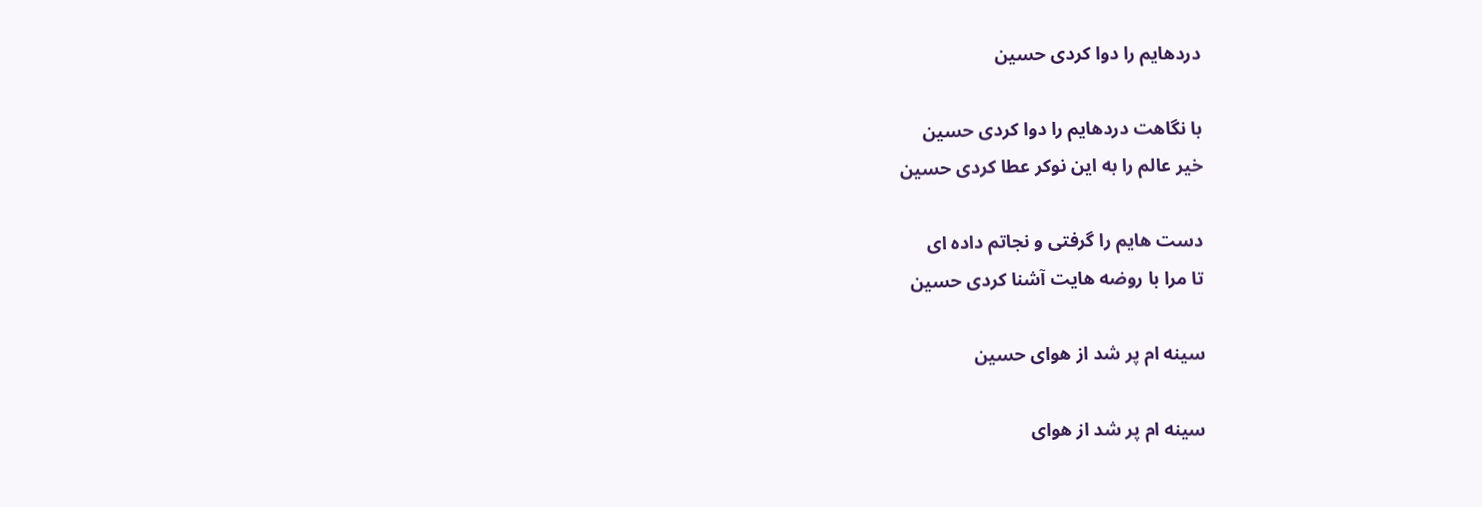دردهایم را دوا کردی حسین

با نگاهت دردهایم را دوا کردی حسین
خیر عالم را به این نوکر عطا کردی حسین

دست هایم را گرفتی و نجاتم داده ای
تا مرا با روضه هایت آشنا کردی حسین

سینه ام پر شد از هوای حسین

سینه ام پر شد از هوای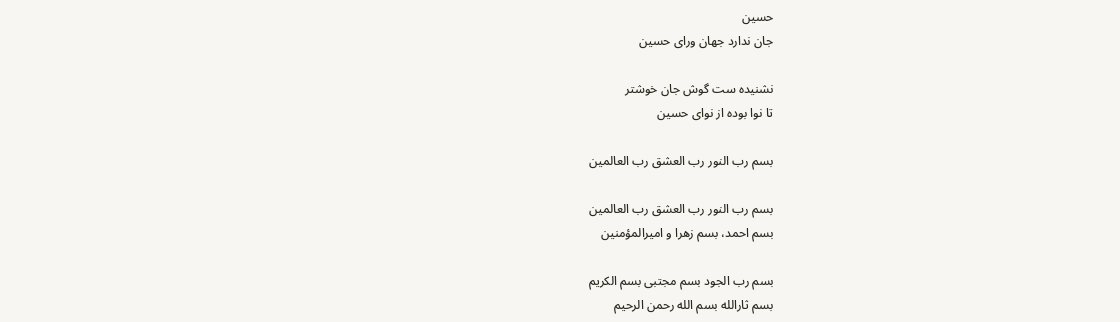حسین
جان ندارد جهان ورای حسین

نشنیده ست گوش جان خوشتر
تا نوا بوده از نوای حسین

بسم رب النور رب العشق رب العالمین

بسم رب النور رب العشق رب العالمین
بسم احمد، بسم زهرا و امیرالمؤمنین

بسم رب الجود بسم مجتبی بسم الکریم
بسم ثارالله بسم الله رحمن الرحیم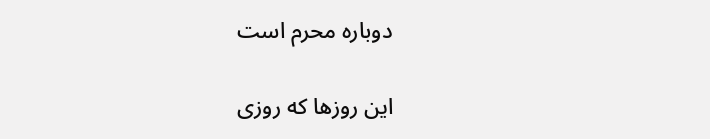دوباره محرم است

این روزها که روزی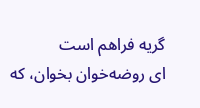گریه فراهم است
ای روضه‌خوان بخوان، که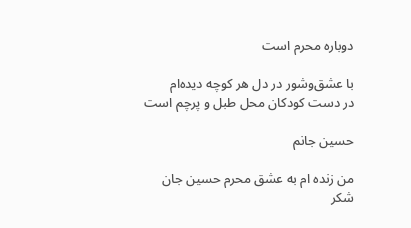دوباره محرم است

با عشق‌و‌شور در دل هر کوچه دیده‌ام
در دست کودکان محل طبل و پرچم است

حسین جانم

من زنده ام به عشق محرم حسین جان
شکر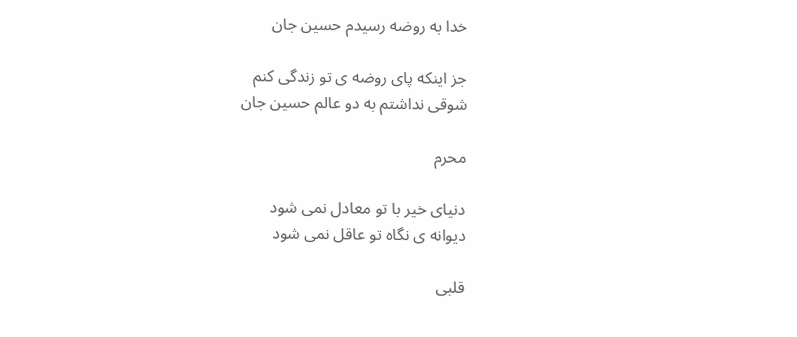خدا به روضه رسیدم حسین جان

جز اینکه پای روضه ی تو زندگی کنم
شوقی نداشتم به دو عالم حسین جان

محرم

دنیای خیر با تو معادل نمی شود
دیوانه ی نگاه تو عاقل نمی شود

قلبی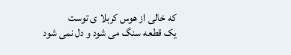که خالی از هوس کربلا ی توست
یک قطعه سنگ می شود و دل نمی شود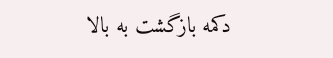دکمه بازگشت به بالا